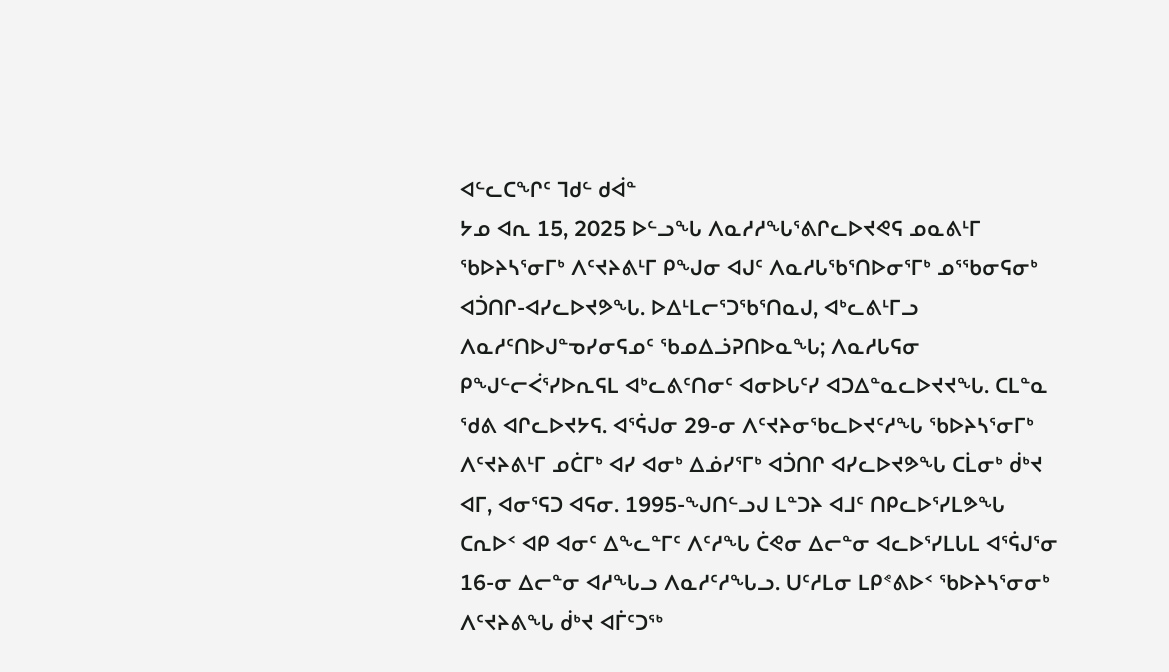ᐊᓪᓚᑕᖏᑦ ᒣᑯᓪ ᑯᐋᓐ
ᔭᓄ ᐊᕆ 15, 2025 ᐅᓪᓗᖓ ᐱᓇᓱᓱᖓᕐᕕᒋᓚᐅᔪᕙᕋ ᓄᓇᕕᒻᒥ ᖃᐅᔨᓴᕐᓂᒥᒃ ᐱᑦᔪᔨᕕᒻᒥ ᑭᖑᓂ ᐊᒍᑦ ᐱᓇᓱᒐᖃᕐᑎᐅᓂᕐᒥᒃ ᓄᕐᖃᓂᕋᓂᒃ ᐊᑑᑎᒋ-ᐊᓯᓚᐅᔪᕗᖓ. ᐅᐃᒻᒪᓕᕐᑐᖃᕐᑎᓇᒍ, ᐊᒃᓚᕕᒻᒥᓗ ᐱᓇᓱᑦᑎᐅᒍᓐᓀᓯᓂᕋᓄᑦ ᖃᓄᐃᓘᕈᑎᐅᓇᖓ; ᐱᓇᓱᒐᕋᓂ ᑭᖑᓪᓕᐹᕐᓯᐅᕆᕋᒪ ᐊᒃᓚᕕᑦᑎᓂᑦ ᐊᓂᐅᒐᑦᓯ ᐊᑐᐃᓐᓇᓚᐅᔪᔪᖓ. ᑕᒪᓐᓇ ᖁᕕ ᐊᒋᓚᐅᔪᔭᕋ. ᐊᕐᕌᒍᓂ 29-ᓂ ᐱᑦᔪᔨᓂᖃᓚᐅᔪᑦᓱᖓ ᖃᐅᔨᓴᕐᓂᒥᒃ ᐱᑦᔪᔨᕕᒻᒥ ᓄᑖᒥᒃ ᐊᓯ ᐊᓂᒃ ᐃᓅᓯᕐᒥᒃ ᐊᑑᑎᒋ ᐊᓯᓚᐅᔪᕗᖓ ᑕᒫᓂᒃ ᑰᒃᔪ ᐊᒥ, ᐊᓂᕐᕋᑐ ᐊᕋᓂ. 1995-ᖑᑎᓪᓗᒍ ᒪᓐᑐᔨ ᐊᒧᑦ ᑎᑭᓚᐅᕐᓯᒪᕗᖓ ᑕᕆᐅᑉ ᐊᑭ ᐊᓂᑦ ᐃᖕᓚᓐᒥᑦ ᐱᑦᓱᖓ ᑖᕙᓂ ᐃᓕᓐᓂ ᐊᓚᐅᕐᓯᒪᒐᒪ ᐊᕐᕌᒍᕐᓂ 16-ᓂ ᐃᓕᓐᓂ ᐊᓱᖓᓗ ᐱᓇᓱᑦᓱᖓᓗ. ᑌᑦᓱᒪᓂ ᒪᑭᕝᕕᐅᑉ ᖃᐅᔨᓴᕐᓂᓂᒃ ᐱᑦᔪᔨᕕᖓ ᑰᒃᔪ ᐊᒦᑦᑐᖅ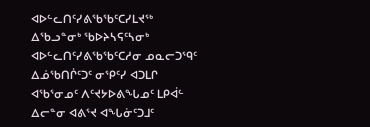ᐊᐅᓪᓚᑎᑦᓯᕕᖃᖃᑦᑕᓯᒪᔪᖅ ᐃᖃᓗᓐᓂᒃ ᖃᐅᔨᓴᕋᑦᓴᓂᒃ ᐊᐅᓪᓚᑎᑦᓯᕕᖃᖃᑦᑕᓱᓂ ᓄᓇᓕᑐᙯᑦ ᐃᓅᖃᑎᒌᑦᑐᑦ ᓂᕿᑦᓯ ᐊᑐᒪᒋ ᐊᖃᕐᓂᓄᑦ ᐱᑦᔪᔭᐅᕕᖓᓄᑦ ᒪᑭᐋᓪ ᐃᓕᓐᓂ ᐊᕕᕐᔪ ᐊᖓᓃᑦᑐᒧᑦ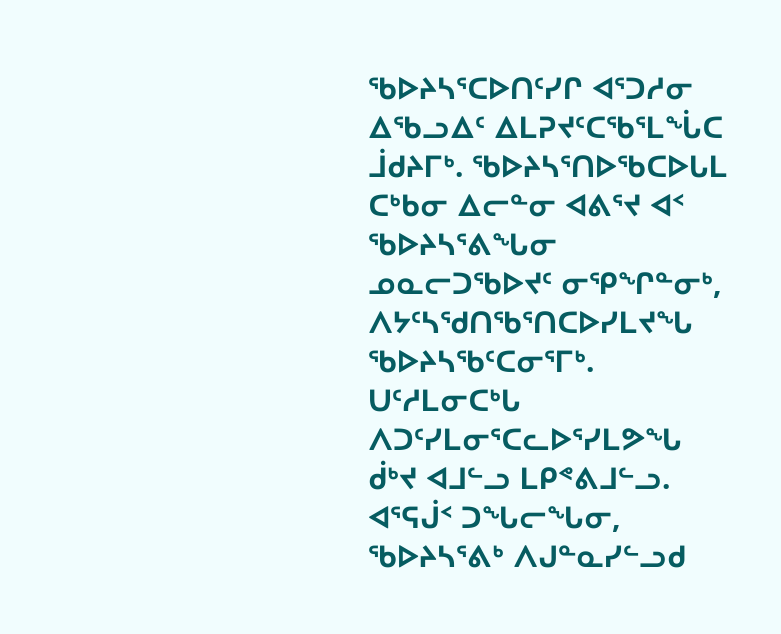ᖃᐅᔨᓴᕐᑕᐅᑎᑦᓯᒋ ᐊᕐᑐᓱᓂ ᐃᖃᓗᐃᑦ ᐃᒪᕈᔪᑦᑕᖃᕐᒪᖔᑕ ᒨᑯᔨᒥᒃ. ᖃᐅᔨᓴᕐᑎᐅᖃᑕᐅᒐᒪ ᑕᒃᑲᓂ ᐃᓕᓐᓂ ᐊᕕᕐᔪ ᐊᑉ ᖃᐅᔨᓴᕐᕕᖓᓂ ᓄᓇᓕᑐᖃᐅᔪᑦ ᓂᕿᖏᓐᓂᒃ, ᐱᔭᑦᓴᖁᑎᖃᕐᑎᑕᐅᓯᒪᔪᖓ ᖃᐅᔨᓴᖃᑦᑕᓂᕐᒥᒃ. ᑌᑦᓱᒪᓂᑕᒃᒐ ᐱᑐᑦᓯᒪᓂᕐᑕᓚᐅᕐᓯᒪᕗᖓ ᑰᒃᔪ ᐊᒧᓪᓗ ᒪᑭᕝᕕᒧᓪᓗ. ᐊᕐᕋᒎᑉ ᑐᖓᓕᖓᓂ, ᖃᐅᔨᓴᕐᕕᒃ ᐱᒍᓐᓇᓯᓪᓗᑯ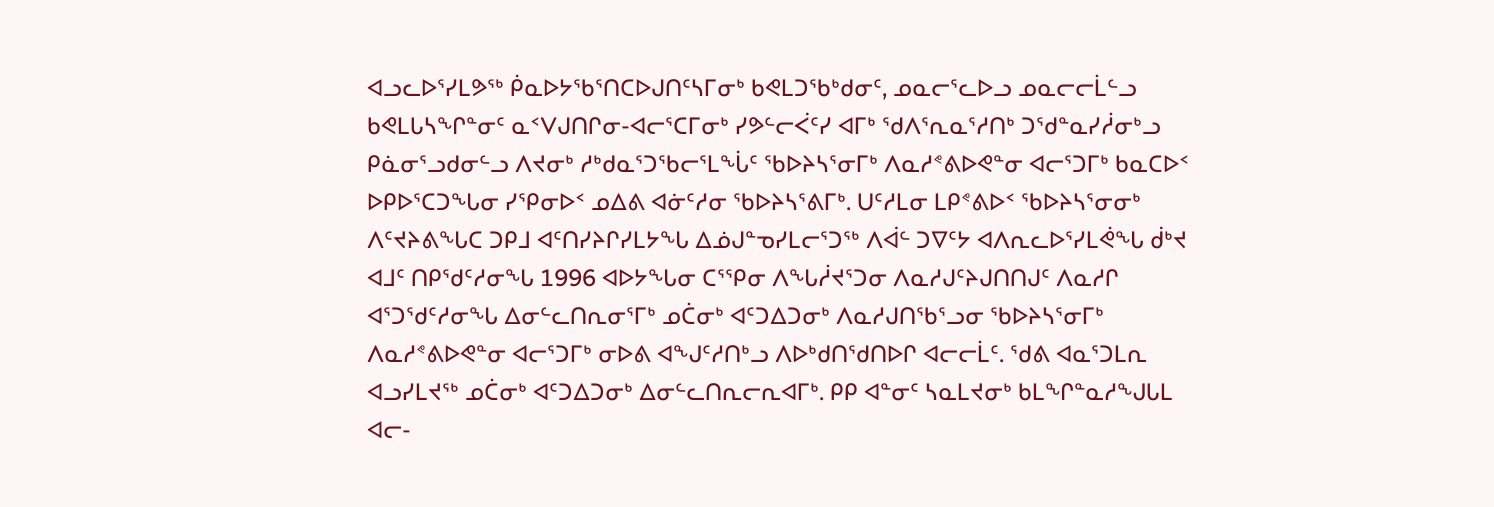ᐊᓗᓚᐅᕐᓯᒪᕗᖅ ᑮᓇᐅᔭᖃᕐᑎᑕᐅᒍᑎᑦᓴᒥᓂᒃ ᑲᕙᒪᑐᖃᒃᑯᓂᑦ, ᓄᓇᓕᕐᓚᐅᓗ ᓄᓇᓕᓕᒫᓪᓗ ᑲᕙᒪᒐᓴᖏᓐᓂᑦ ᓇᑉᐯᒍᑎᒋᓂ-ᐊᓕᕐᑕᒥᓂᒃ ᓯᕗᓪᓕᐹᑦᓯ ᐊᒥᒃ ᖁᐱᕐᕆᓇᕐᓱᑎᒃ ᑐᖁᓐᓇᓯᓲᓂᒃᓗ ᑭᓈᓂᕐᓗᑯᓂᓪᓗ ᐱᔪᓂᒃ ᓱᒃᑯᓇᕐᑐᖃᓕᕐᒪᖔᑦ ᖃᐅᔨᓴᕐᓂᒥᒃ ᐱᓇᓱᕝᕕᐅᕙᓐᓂ ᐊᓕᕐᑐᒥᒃ ᑲᓇᑕᐅᑉ ᐅᑭᐅᕐᑕᑐᖓᓂ ᓯᕿᓂᐅᑉ ᓄᐃᕕ ᐊᓃᑦᓱᓂ ᖃᐅᔨᓴᕐᕕᒥᒃ. ᑌᑦᓱᒪᓂ ᒪᑭᕝᕕᐅᑉ ᖃᐅᔨᓴᕐᓂᓂᒃ ᐱᑦᔪᔨᕕᖓᑕ ᑐᑭᒧ ᐊᑦᑎᓯᔨᒋᓯᒪᔭᖓ ᐃᓅᒍᓐᓀᓯᒪᓕᕐᑐᖅ ᐱᐋᓪ ᑐᐁᑦᔭ ᐊᐱᕆᓚᐅᕐᓯᒪᕚᖓ ᑰᒃᔪ ᐊᒧᑦ ᑎᑭᖁᑦᓱᓂᖓ 1996 ᐊᐅᔭᖓᓂ ᑕᕐᕿᓂ ᐱᖓᓲᔪᕐᑐᓂ ᐱᓇᓱᒍᑦᔨᒍᑎᑎᒍᑦ ᐱᓇᓱᒋ ᐊᕐᑐᖁᑦᓱᓂᖓ ᐃᓂᓪᓚᑎᕆᓂᕐᒥᒃ ᓄᑖᓂᒃ ᐊᑦᑐᐃᑐᓂᒃ ᐱᓇᓱᒍᑎᖃᕐᓗᓂ ᖃᐅᔨᓴᕐᓂᒥᒃ ᐱᓇᓱᕝᕕᐅᕙᓐᓂ ᐊᓕᕐᑐᒥᒃ ᓂᐅᕕ ᐊᖑᑦᓱᑎᒃᓗ ᐱᐅᒃᑯᑎᖁᑎᐅᒋ ᐊᓕᓕᒫᑦ. ᖁᕕ ᐊᓇᕐᑐᒪᕆ ᐊᓗᓯᒪᔪᖅ ᓄᑖᓂᒃ ᐊᑦᑐᐃᑐᓂᒃ ᐃᓂᓪᓚᑎᕆᓕᕆᐊᒥᒃ. ᑭᑭ ᐊᓐᓂᑦ ᓴᓇᒪᔪᓂᒃ ᑲᒪᖏᓐᓇᓱᖑᒐᒪ ᐊᓕ-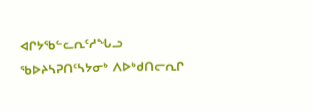ᐊᒋᔭᖃᓪᓚᕆᑦᓱᖓᓗ ᖃᐅᔨᓴᕈᑎᑦᓴᔭᓂᒃ ᐱᐅᒃᑯᑎᓕᕆᒋ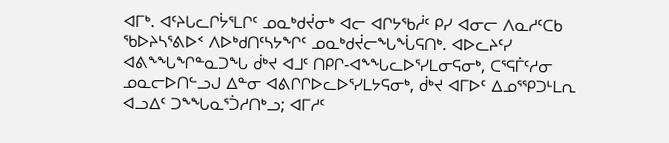ᐊᒥᒃ. ᐊᑦᔨᒐᓚᒋᔮᕐᒪᒋᑦ ᓄᓇᒃᑯᔫᓂᒃ ᐊᓕ ᐊᒋᔭᖃᓲᑦ ᑭᓯ ᐊᓂᓕ ᐱᓇᓱᑦᑕᑲ ᖃᐅᔨᓴᕐᕕᐅᑉ ᐱᐅᒃᑯᑎᑦᓴᔭᖏᑦ ᓄᓇᒃᑯᔫᓕᖓᖔᕋᑎᒃ. ᐊᐅᓚᔨᑦᓯ ᐊᕕᖕᖓᖏᓐᓇᑐᖓ ᑰᒃᔪ ᐊᒧᑦ ᑎᑭᒋ-ᐊᖕᖓᓚᐅᕐᓯᒪᓂᕋᓂᒃ, ᑕᕐᕋᒦᑦᓱᓂ ᓄᓇᓕᐅᑎᓪᓗᒍ ᐃᓐᓂ ᐊᕕᒋᒋᐅᓚᐅᕐᓯᒪᔭᕋᓂᒃ, ᑰᒃᔪ ᐊᒥᐅᑦ ᐃᓄᕐᕿᑐᒻᒪᕆ ᐊᓗᐃᑦ ᑐᖕᖓᓇᕐᑑᓱᑎᒃᓗ; ᐊᒥᓱᑦ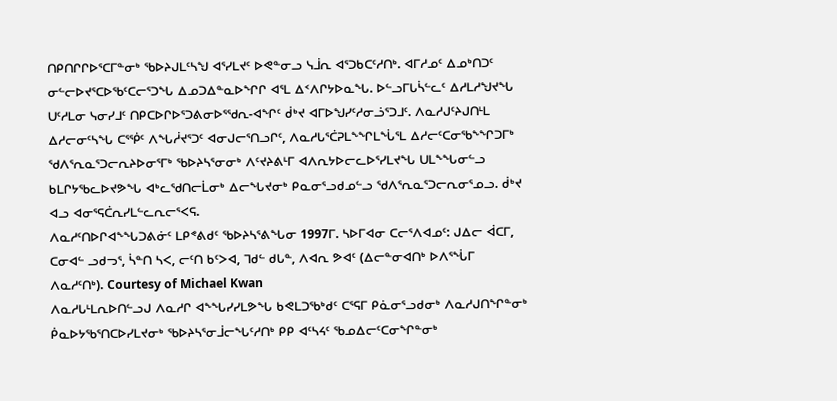ᑎᑭᑎᒋᒋᐅᕐᑕᒥᓐᓂᒃ ᖃᐅᔨᒍᒪᑦᓴᖑ ᐊᕐᓯᒪᔪᑦ ᐅᕙᓐᓂᓗ ᓭᒨᕆ ᐊᕐᑐᑲᑕᑦᓱᑎᒃ. ᐊᒥᓱᓄᑦ ᐃᓄᒃᑎᑐᑦ ᓂᓪᓕᐅᔪᕐᑕᐅᖃᑦᑕᓕᕐᑐᖓ ᐃᓄᑐᐃᓐᓇᐅᖏᒋ ᐊᕐᒪ ᐃᑉᐱᒋᔭᐅᓇᖓ. ᐅᓪᓗᒥᒐᓵᓪᓚᑦ ᐃᓱᒪᓱᖑᔪᖓ ᑌᑦᓱᒪᓂ ᓭᓂᓯᒧᑦ ᑎᑭᑕᐅᒋᐅᕐᑐᕕᓂᐅᕐᖁᕆ-ᐊᖏᑦ ᑰᒃᔪ ᐊᒥᐅᖑᓯᑦᓱᓂᓘᕐᑐᒧᑦ. ᐱᓇᓱᒍᑦᔨᒍᑎᒻᒪ ᐃᓱᓕᓂᑦᓴᖓ ᑕᕐᖀᑦ ᐱᖓᓲᔪᕐᑐᑦ ᐊᓂᒍᓕᕐᑎᓗᒋᑦ, ᐱᓇᓱᒐᕐᑖᕈᒪᖕᖏᒪᖔᕐᒪ ᐃᓱᓕᑦᑕᓂᖃᖕᖏᑐᒥᒃ ᖁᐱᕐᕆᓇᕐᑐᓕᕆᔨᐅᓂᕐᒥᒃ ᖃᐅᔨᓴᕐᓂᓂᒃ ᐱᑦᔪᔨᕕᒻᒥ ᐊᐱᕆᔭᐅᓕᓚᐅᕐᓯᒪᔪᖓ ᑌᒪᖕᖓᓂᓪᓗ ᑲᒪᒋᔭᖃᓚᐅᔪᕗᖓ ᐊᒃᓚᖁᑎᓕᒫᓂᒃ ᐃᓕᖓᔪᓂᒃ ᑭᓇᓂᕐᓗᑯᓄᓪᓗ ᖁᐱᕐᕆᓇᕐᑐᓕᕆᓂᕐᓄᓗ. ᑰᒃᔪ ᐊᓗ ᐊᓂᕐᕋᑖᕆᓯᒪᓪᓚᕆᓕᕐᐸᕋ.
ᐱᓇᓱᑦᑎᐅᒋᐊᖕᖓᑐᕕᓃᑦ ᒪᑭᕝᕕᑯᑦ ᖃᐅᔨᓴᕐᕕᖓᓂ 1997ᒥ. ᓴᐅᒥᐊᓂ ᑕᓕᕐᐱᐊᓄᑦ: ᒍᐃᓕ ᐋᑕᒥ, ᑕᓂᐊᓪ ᓗᑯᓓᕐ, ᓵᓐᑎ ᓴᐸ, ᓕᑦᑎ ᑲᑦᐳᐊ, ᒣᑯᓪ ᑯᒐᓐ, ᐱᐊᕆ ᕗᐊᑦ (ᐃᓕᓐᓂᐊᑎᒃ ᐅᐱᕐᖔᒥ ᐱᓇᓱᑦᑎᒃ). Courtesy of Michael Kwan
ᐱᓇᓱᒐᒻᒪᕆᐅᑎᓪᓗᒍ ᐱᓇᓱᒋ ᐊᖕᖓᓯᓯᒪᕗᖓ ᑲᕙᒪᑐᖃᒃᑯᑦ ᑕᕐᕋᒥ ᑭᓈᓂᕐᓗᑯᓂᒃ ᐱᓇᓱᒍᑎᖏᓐᓂᒃ ᑮᓇᐅᔭᖃᕐᑎᑕᐅᓯᒪᔪᓂᒃ ᖃᐅᔨᓴᕐᓂᒨᓕᖓᑦᓱᑎᒃ ᑭᑭ ᐊᑦᓴᔦᑦ ᖃᓄᐃᓕᑦᑕᓂᖏᓐᓂᒃ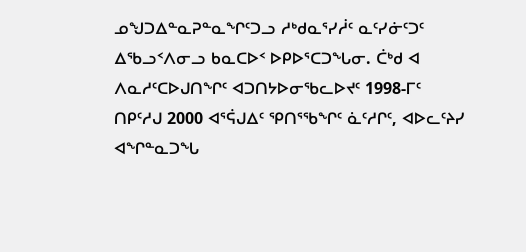ᓄᖑᑐᐃᓐᓇᕈᓐᓇᖏᑦᑐᓗ ᓱᒃᑯᓇᕐᓯᓲᑦ ᓇᑦᓯᓃᑦᑐᑦ ᐃᖃᓗᑉᐱᓂᓗ ᑲᓇᑕᐅᑉ ᐅᑭᐅᕐᑕᑐᖓᓂ. ᑖᒃᑯ ᐊ ᐱᓇᓱᑦᑕᐅᒍᑎᖏᑦ ᐊᑐᑎᔭᐅᓂᖃᓚᐅᔪᑦ 1998-ᒥᑦ ᑎᑭᑦᓱᒍ 2000 ᐊᕐᕌᒍᐃᑦ ᕿᑎᕐᖃᖏᑦ ᓈᑦᓱᒋᑦ, ᐊᐅᓚᑦᔨᓯ ᐊᖏᓐᓇᑐᖓ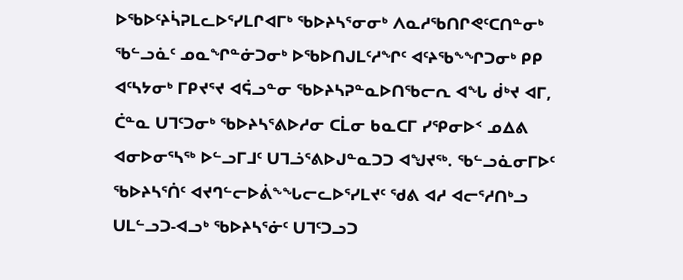ᐅᖃᐅᑦᔨᓵᕈᒪᓚᐅᕐᓯᒪᒋᐊᒥᒃ ᖃᐅᔨᓴᕐᓂᓂᒃ ᐱᓇᓱᖃᑎᒋᕙᑦᑕᑎᓐᓂᒃ ᖃᓪᓗᓈᑦ ᓄᓇᖏᓐᓃᑐᓂᒃ ᐅᖃᐅᑎᒍᒪᑦᓱᖏᑦ ᐊᑦᔨᖃᖕᖏᑐᓂᒃ ᑭᑭ ᐊᑦᓴᔭᓂᒃ ᒥᑭᔪᕐᔪ ᐊᕌᓗᓐᓂ ᖃᐅᔨᓴᕈᓐᓇᐅᑎᖃᓕᕆ ᐊᖓ ᑰᒃᔪ ᐊᒥ, ᑖᓐᓇ ᑌᒣᑦᑐᓂᒃ ᖃᐅᔨᓴᕐᕕᐅᓱᓂ ᑕᒫᓂ ᑲᓇᑕᒥ ᓯᕿᓂᐅᑉ ᓄᐃᕕ ᐊᓂᐅᓂᕐᓴᖅ ᐅᓪᓗᒥᒧᑦ ᑌᒣᓘᕐᕕᐅᒍᓐᓇᑐᑐ ᐊᖑᔪᖅ. ᖃᓪᓗᓈᓂᒥᐅᑦ ᖃᐅᔨᓴᕐᑏᑦ ᐊᔪᒉᓪᓕᐅᕖᖕᖓᓕᓚᐅᕐᓯᒪᔪᑦ ᖁᕕ ᐊᓱ ᐊᓕᕐᓱᑎᒃᓗ ᑌᒪᓪᓗᑐ-ᐊᓗᒃ ᖃᐅᔨᓴᕐᓃᑦ ᑌᒣᑦᑐᓗᑐ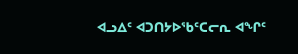ᐊᓗᐃᑦ ᐊᑐᑎᔭᐅᖃᑦᑕᓕᕆ ᐊᖏᑦ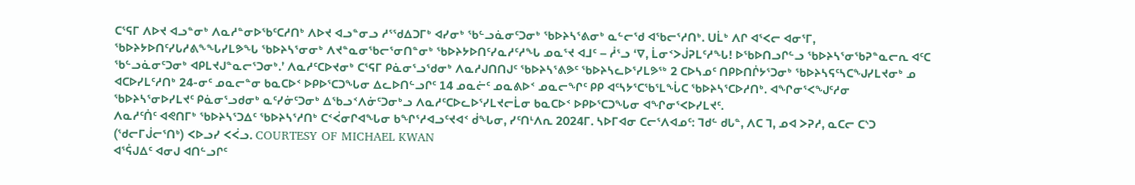ᑕᕐᕋᒥ ᐱᐅᔪ ᐊᓗᓐᓂᒃ ᐱᓇᓱᓐᓂᐅᖃᑦᑕᓱᑎᒃ ᐱᐅᔪ ᐊᓗᓐᓂᓗ ᓱᕐᖁᐃᑐᒥᒃ ᐊᓯᓂᒃ ᖃᓪᓗᓈᓂᑦᑐᓂᒃ ᖃᐅᔨᓴᕐᕕᓂᒃ ᓇᓪᓕᖁ ᐊᖃᓕᕐᓱᑎᒃ. ᑌᒫᒃ ᐱᒋ ᐊᕐᐸᓕ ᐊᓂᕐᒥ, ᖃᐅᔨᔭᐅᑎᑦᓯᒐᓱᕕᖕᖓᓯᒪᕗᖓ ᖃᐅᔨᓴᕐᓂᓂᒃ ᐱᔪᓐᓇᓂᖃᓕᕐᓂᑎᓐᓂᒃ ᖃᐅᔨᔭᐅᑎᑦᓯᓇᓱᑦᓱᖓ ᓄᓇᕐᔪ ᐊᒧᑦ – ᓲᕐᓗ ‘ᐁ, ᒫᓂᑉᐳᒎᕈᒪᑦᓱᖓ! ᐅᖃᐅᑎᓗᒋᓪᓗ ᖃᐅᔨᓴᕐᓂᖃᕈᓐᓇᓕᕆ ᐊᑦᑕ ᖃᓪᓗᓈᓂᑦᑐᓂᒃ ᐊᑭᒪᔪᒍᓐᓇᓕᕐᑐᓂᒃ.’ ᐱᓇᓱᑦᑕᐅᔪᓂᒃ ᑕᕐᕋᒥ ᑭᓈᓂᕐᓗᖁᓂᒃ ᐱᓇᓱᒍᑎᑎᒍᑦ ᖃᐅᔨᓴᕐᕕᕗᑦ ᖃᐅᔨᓴᓚᐅᕐᓯᒪᕗᖅ 2 ᑕᐅᓴᓄᑦ ᑎᑭᐅᑎᒌᔭᕐᑐᓂᒃ ᖃᐅᔨᓴᕋᑦᓴᑕᖑᓯᒪᔪᓂᒃ ᓄ ᐊᑕᐅᓯᒪᑦᓱᑎᒃ 24-ᓂᑦ ᓄᓇᓕᓐᓂ ᑲᓇᑕᐅᑉ ᐅᑭᐅᕐᑕᑐᖓᓂ ᐃᓚᐅᑎᓪᓗᒋᑦ 14 ᓄᓇᓖᑦ ᓄᓇᕕᐅᑉ ᓄᓇᓕᖏᑦ ᑭᑭ ᐊᑦᓴᔭᕐᑕᖃᕐᒪᖔᑕ ᖃᐅᔨᓴᕐᑕᐅᓱᑎᒃ. ᐊᖏᓂᕐᐸᖑᑦᓱᓂ ᖃᐅᔨᓴᕐᓂᐅᓯᒪᔪᑦ ᑭᓈᓂᕐᓗᑯᓂᒃ ᓇᑦᓯᓃᑦᑐᓂᒃ ᐃᖃᓗᑉᐱᓃᑦᑐᓂᒃᓗ ᐱᓇᓱᑦᑕᐅᓚᐅᕐᓯᒪᔪᓕᒫᓂ ᑲᓇᑕᐅᑉ ᐅᑭᐅᕐᑕᑐᖓᓂ ᐊᖏᓂᕐᐸᐅᓯᒪᔪᑦ.
ᐱᓇᓱᑦᑏᑦ ᐊᕙᑎᒥᒃ ᖃᐅᔨᓴᕐᑐᐃᑦ ᖃᐅᔨᓴᕐᓱᑎᒃ ᑕᑉᐹᓂᒋᐊᖓᓂ ᑲᖏᕐᓱᐊᓗᑦᔪᐊᑉ ᑰᖓᓂ, ᓯᑦᑎᒻᐱᕆ 2024ᒥ. ᓴᐅᒥᐊᓂ ᑕᓕᕐᐱᐊᓄᑦ: ᒣᑯᓪ ᑯᒐᓐ, ᐱᑕ ᒣ, ᓄᐊ ᐳᕈᓱ, ᓇᑕᓕ ᑕᔅᑐ (ᖁᓕᒥᒎᓕᕐᑎᒃ) ᐸᐅᓗᓯ ᐸᐹᓗ. COURTESY OF MICHAEL KWAN
ᐊᕐᕌᒍᐃᑦ ᐊᓂᒍ ᐊᑎᓪᓗᒋᑦ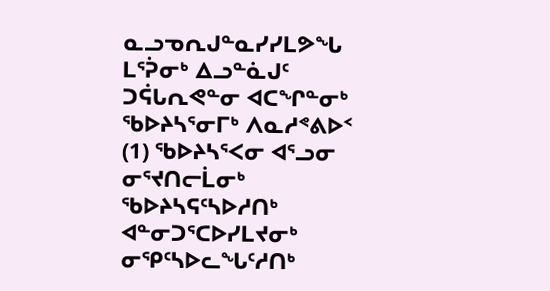ᓇᓗᓀᕆᒍᓐᓇᓯᓯᒪᕗᖓ ᒪᕐᕉᓂᒃ ᐃᓗᓐᓈᒍᑦ ᑐᕌᒐᕆᕙᓐᓂ ᐊᑕᖏᓐᓂᒃ ᖃᐅᔨᓴᕐᓂᒥᒃ ᐱᓇᓱᕝᕕᐅᑉ (1) ᖃᐅᔨᓴᕐᐸᓂ ᐊᕐᓗᓂ ᓂᕐᔪᑎᓕᒫᓂᒃ ᖃᐅᔨᓴᕋᑦᓴᐅᓱᑎᒃ ᐊᓐᓂᑐᕐᑕᐅᓯᒪᔪᓂᒃ ᓂᕿᑦᓴᐅᓚᖓᑦᓱᑎᒃ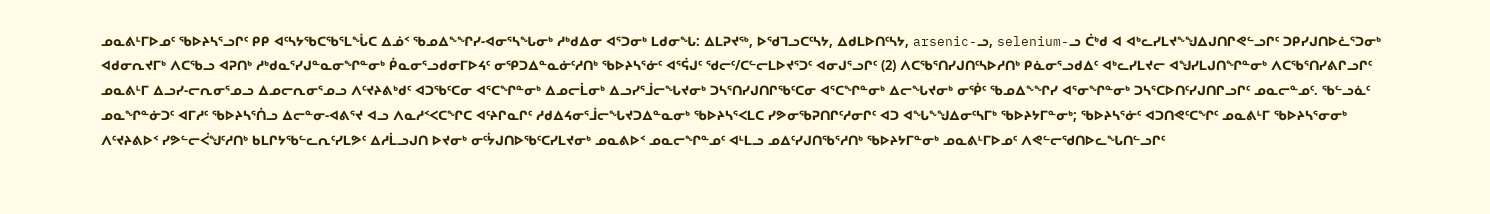ᓄᓇᕕᒻᒥᐅᓄᑦ ᖃᐅᔨᓴᕐᓗᒋᑦ ᑭᑭ ᐊᑦᓴᔭᖃᑕᖃᕐᒪᖔᑕ ᐃᓅᑉ ᖃᓄᐃᖕᖏᓯ-ᐊᓂᕐᓴᖓᓂᒃ ᓱᒃᑯᐃᓂ ᐊᕐᑐᓂᒃ ᒪᑯᓂᖓ: ᐃᒪᕈᔪᖅ, ᐅᖁᒣᓗᑕᑦᓴᔭ, ᐃᑯᒪᐅᑎᑦᓴᔭ, arsenic-ᓗ, selenium-ᓗ ᑖᒃᑯ ᐊ ᐊᒃᓚᓯᒪᔪᖕᖑᐃᒍᑎᒋᕙᓪᓗᒋᑦ ᑐᑭᓯᒍᑎᐅᓛᕐᑐᓂᒃ ᐊᑯᓂᕆᔪᒥᒃ ᐱᑕᖃᓗ ᐊᕈᑎᒃ ᓱᒃᑯᓇᕐᓯᒍᓐᓇᓂᖏᓐᓂᒃ ᑮᓇᓂᕐᓗᑯᓂᒥᐅᔦᑦ ᓂᕿᑐᐃᓐᓇᓃᑦᓱᑎᒃ ᖃᐅᔨᓴᕐᓃᑦ ᐊᕐᕌᒍᑦ ᖁᓕᑦ/ᑕᓪᓕᒪᐅᔪᕐᑐᑦ ᐊᓂᒍᕐᓗᒋᑦ (2) ᐱᑕᖃᕐᑎᓯᒍᑎᑦᓴᐅᓱᑎᒃ ᑭᓈᓂᕐᓗᑯᐃᑦ ᐊᒃᓚᓯᒪᔪᓕ ᐊᖑᓯᒪᒍᑎᖏᓐᓂᒃ ᐱᑕᖃᕐᑎᓯᕕᒋᓗᒋᑦ ᓄᓇᕕᒻᒥ ᐃᓗᓯ-ᓕᕆᓂᕐᓄᓗ ᐃᓄᓕᕆᓂᕐᓄᓗ ᐱᑦᔪᔨᕕᒃᑯᑦ ᐊᑐᖃᑦᑕᓂ ᐊᕐᑕᖏᓐᓂᒃ ᐃᓄᓕᒫᓂᒃ ᐃᓗᓯᕐᒨᓕᖓᔪᓂᒃ ᑐᓴᕐᑎᓯᒍᑎᒋᖃᑦᑕᓂ ᐊᕐᑕᖏᓐᓂᒃ ᐃᓕᖓᔪᓂᒃ ᓂᖀᑦ ᖃᓄᐃᖕᖏᓯ ᐊᕐᓂᖏᓐᓂᒃ ᑐᓴᕐᑕᐅᑎᑦᓯᒍᑎᒋᓗᒋᑦ ᓄᓇᓕᓐᓄᑦ. ᖃᓪᓗᓈᑦ ᓄᓇᖏᓐᓃᑐᑦ ᐊᒥᓱᑦ ᖃᐅᔨᓴᕐᑏᓗ ᐃᓕᓐᓂ-ᐊᕕᕐᔪ ᐊᓗ ᐱᓇᓱᑉᐸᑕᖏᑕ ᐊᑦᔨᒋᓇᒋᑦ ᓱᑯᐃᔦᓂᕐᒨᓕᖓᔪᑐᐃᓐᓇᓂᒃ ᖃᐅᔨᓴᕐᐸᒪᑕ ᓯᕗᓂᖃᕈᑎᒋᑦᓱᓂᒋᑦ ᐊᑐ ᐊᖓᖕᖑᐃᓂᑦᓴᒥᒃ ᖃᐅᔨᔭᒥᓐᓂᒃ; ᖃᐅᔨᓴᕐᓃᑦ ᐊᑐᑎᕙᑦᑕᖏᑦ ᓄᓇᕕᒻᒥ ᖃᐅᔨᓴᕐᓂᓂᒃ ᐱᑦᔪᔨᕕᐅᑉ ᓯᕗᓪᓕᐹᖑᑦᓱᑎᒃ ᑲᒪᒋᔭᖃᓪᓚᕆᑦᓯᒪᕗᑦ ᐃᓱᒫᓗᒍᑎ ᐅᔪᓂᒃ ᓂᑦᔮᒍᑎᐅᖃᑦᑕᓯᒪᔪᓂᒃ ᓄᓇᕕᐅᑉ ᓄᓇᓕᖏᓐᓄᑦ ᐊᒻᒪᓗ ᓄᐃᑦᓯᒍᑎᖃᕐᓱᑎᒃ ᖃᐅᔨᔭᒥᓐᓂᒃ ᓄᓇᕕᒻᒥᐅᓄᑦ ᐱᕙᓪᓕᖁᑎᐅᓚᖓᑎᓪᓗᒋᑦ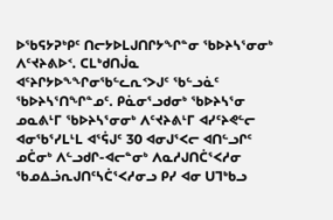ᐅᖃᕋᔭᕈᒃᑭᑦ ᑎᓕᔭᐅᒪᒍᑎᒋᔭᖏᓐᓂ ᖃᐅᔨᓴᕐᓂᓂᒃ ᐱᑦᔪᔨᕕᐅᑉ. ᑕᒪᒃᑯᑎᒎᓇ ᐊᑦᔨᒋᔭᐅᖕᖏᓂᖃᓪᓚᕆᑉᐳᒍᑦ ᖃᓪᓗᓈᑦ ᖃᐅᔨᓴᕐᑎᖏᓐᓄᑦ. ᑭᓈᓂᕐᓗᑯᓂᒃ ᖃᐅᔨᓴᕐᓂ ᓄᓇᕕᒻᒥ ᖃᐅᔨᓴᕐᓂᓂᒃ ᐱᑦᔪᔨᕕᒻᒥ ᐊᓯᑦᔨᕙᓪᓕ ᐊᓂᖃᕐᓯᒪᒻᒪ ᐊᕐᕌᒍᑦ 30 ᐊᓂᒍᕐᐸᓕ ᐊᑎᓪᓗᒋᑦ ᓄᑖᓂᒃ ᐱᓪᓗᑯᒋ-ᐊᓕᓐᓂᒃ ᐱᓇᓱᒍᑎᑖᕐᐸᓱᓂ ᖃᓄᐃᓘᕆᒍᑎᑦᓴᑖᕐᐸᓱᓂᓗ ᑭᓯ ᐊᓂ ᑌᒣᒃᑲᓗ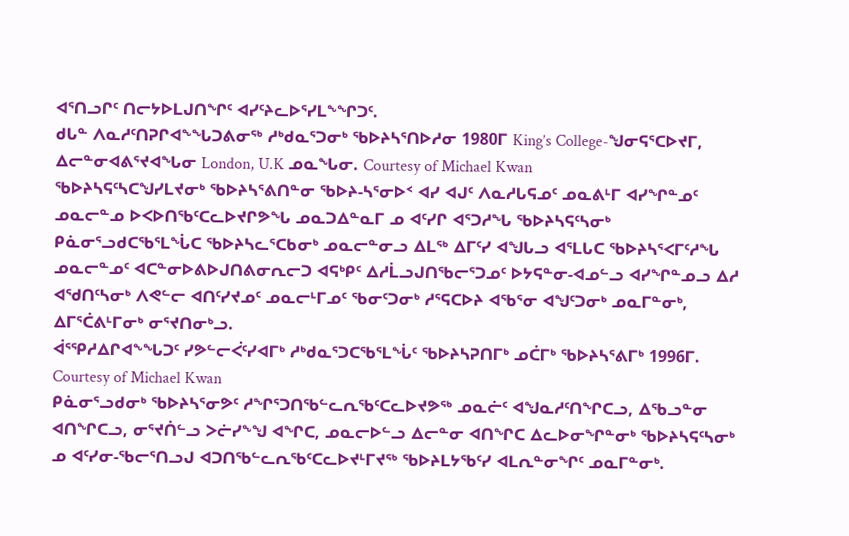ᐊᕐᑎᓗᒋᑦ ᑎᓕᔭᐅᒪᒍᑎᖏᑦ ᐊᓯᑦᔨᓚᐅᕐᓯᒪᖕᖏᑐᑦ.
ᑯᒐᓐ ᐱᓇᓱᑦᑎᕈᒋᐊᖕᖓᑐᕕᓂᖅ ᓱᒃᑯᓇᕐᑐᓂᒃ ᖃᐅᔨᓴᕐᑎᐅᓱᓂ 1980ᒥ King’s College-ᖑᓂᕋᕐᑕᐅᔪᒥ, ᐃᓕᓐᓂᐊᕕᕐᔪᐊᖓᓂ London, U.K ᓄᓇᖓᓂ. Courtesy of Michael Kwan
ᖃᐅᔨᓴᕋᑦᓴᑕᖑᓯᒪᔪᓂᒃ ᖃᐅᔨᓴᕐᕕᑎᓐᓂ ᖃᐅᔨ-ᓴᕐᓂᐅᑉ ᐊᓯ ᐊᒍᑦ ᐱᓇᓱᒐᕋᓄᑦ ᓄᓇᕕᒻᒥ ᐊᓯᖏᓐᓄᑦ ᓄᓇᓕᓐᓄ ᐅᐸᐅᑎᖃᑦᑕᓚᐅᔪᒋᕗᖓ ᓄᓇᑐᐃᓐᓇᒥ ᓄ ᐊᑦᓯᒋ ᐊᕐᑐᓱᖓ ᖃᐅᔨᓴᕋᑦᓴᓂᒃ ᑭᓈᓂᕐᓗᑯᑕᖃᕐᒪᖔᑕ ᖃᐅᔨᓴᓚᕐᑕᑲᓂᒃ ᓄᓇᓕᓐᓂᓗ ᐃᒪᖅ ᐃᒥᑦᓯ ᐊᖑᒐᓗ ᐊᕐᒪᒐᑕ ᖃᐅᔨᓴᕐᐸᒥᑦᓱᖓ ᓄᓇᓕᓐᓄᑦ ᐊᑕᓐᓂᐅᕕᐅᒍᑎᕕᓂᕆᓕᑐ ᐊᕋᒃᑭᑦ ᐃᓱᒫᓗᒍᑎᖃᓕᕐᑐᓄᑦ ᐅᔭᕋᓐᓂ-ᐊᓄᓪᓗ ᐊᓯᖏᓐᓄᓗ ᐃᓱ ᐊᖁᑎᑦᓴᓂᒃ ᐱᕙᓪᓕ ᐊᑎᑦᓯᔪᓄᑦ ᓄᓇᓕᒻᒥᓄᑦ ᖃᓂᑦᑐᓂᒃ ᓱᕐᕋᑕᐅᔨ ᐊᖃᕐᓂ ᐊᖑᑦᑐᓂᒃ ᓄᓇᒥᓐᓂᒃ, ᐃᒥᕐᑖᕕᒻᒥᓂᒃ ᓂᕐᔪᑎᓂᒃᓗ.
ᐋᕐᕿᓱᐃᒋᐊᖕᖓᑐᑦ ᓯᕗᓪᓕᐹᑦᓯᐊᒥᒃ ᓱᒃᑯᓇᕐᑐᑕᖃᕐᒪᖔᑦ ᖃᐅᔨᓴᕈᑎᒥᒃ ᓄᑖᒥᒃ ᖃᐅᔨᓴᕐᕕᒥᒃ 1996ᒥ. Courtesy of Michael Kwan
ᑭᓈᓂᕐᓗᑯᓂᒃ ᖃᐅᔨᓴᕐᓂᕗᑦ ᓱᖏᕐᑐᑎᖃᓪᓚᕆᖃᑦᑕᓚᐅᔪᕗᖅ ᓄᓇᓖᑦ ᐊᖑᓇᓱᑦᑎᖏᑕᓗ, ᐃᖃᓗᓐᓂ ᐊᑎᖏᑕᓗ, ᓂᕐᔪᑏᓪᓗ ᐳᓖᓯᖕᖑ ᐊᖏᑕ, ᓄᓇᓕᐅᓪᓗ ᐃᓕᓐᓂ ᐊᑎᖏᑕ ᐃᓚᐅᓂᖏᓐᓂᒃ ᖃᐅᔨᓴᕋᑦᓴᓂᒃ ᓄ ᐊᑦᓯᓂ-ᖃᓕᕐᑎᓗᒍ ᐊᑐᑎᖃᓪᓚᕆᖃᑦᑕᓚᐅᔪᒻᒥᔪᖅ ᖃᐅᔨᒪᔭᖃᑦᓯ ᐊᒪᕆᓐᓂᖏᑦ ᓄᓇᒥᓐᓂᒃ.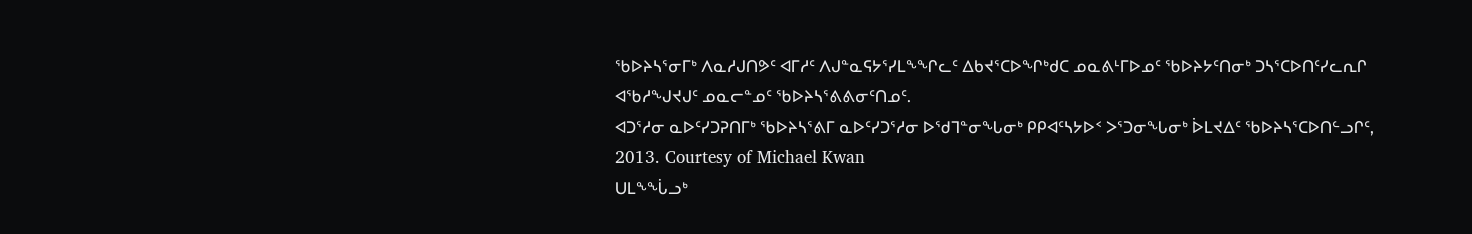ᖃᐅᔨᓴᕐᓂᒥᒃ ᐱᓇᓱᒍᑎᕗᑦ ᐊᒥᓱᑦ ᐱᒍᓐᓇᕋᔭᕐᓯᒪᖕᖏᓚᑦ ᐃᑲᔪᕐᑕᐅᖏᒃᑯᑕ ᓄᓇᕕᒻᒥᐅᓄᑦ ᖃᐅᔨᔭᑦᑎᓂᒃ ᑐᓴᕐᑕᐅᑎᑦᓯᓚᕆᒋ ᐊᖃᓱᖑᔪᒍᑦ ᓄᓇᓕᓐᓄᑦ ᖃᐅᔨᓴᕐᕕᕕᓂᑦᑎᓄᑦ.
ᐊᑐᕐᓱᓂ ᓇᐅᑦᓯᑐᕈᑎᒥᒃ ᖃᐅᔨᓴᕐᕕᒥ ᓇᐅᑦᓯᑐᕐᓱᓂ ᐅᖁᒣᓐᓂᖓᓂᒃ ᑭᑭᐊᑦᓴᔭᐅᑉ ᐳᕐᑐᓂᖓᓂᒃ ᐆᒪᔪᐃᑦ ᖃᐅᔨᓴᕐᑕᐅᑎᓪᓗᒋᑦ, 2013. Courtesy of Michael Kwan
ᑌᒪᖕᖔᓗᒃ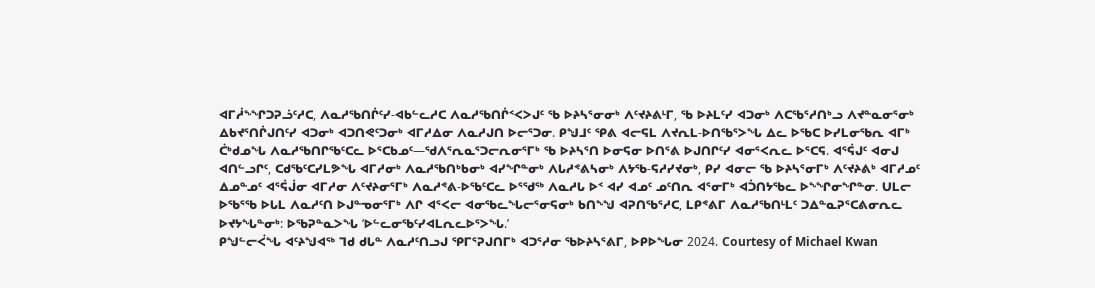ᐊᒥᓲᖕᖏᑐᕈᓘᑦᓱᑕ, ᐱᓇᓱᖃᑎᒌᑦᓯ-ᐊᑲᓪᓚᓱᑕ ᐱᓇᓱᖃᑎᒌᑉᐸᐳᒍᑦ ᖃ ᐅᔨᓴᕐᓂᓂᒃ ᐱᑦᔪᔨᕕᒻᒥ, ᖃ ᐅᔨᒪᑦᓯ ᐊᑐᓂᒃ ᐱᑕᖃᕐᓱᑎᒃᓗ ᐱᔪᓐᓇᓂᕐᓂᒃ ᐃᑲᔪᕐᑎᒌᒍᑎᑦᓯ ᐊᑐᓂᒃ ᐊᑐᑎᕙᑦᑐᓂᒃ ᐊᒥᓱᐃᓂ ᐱᓇᓱᒍᑎ ᐅᓕᕐᑐᓂ. ᑭᖑᒧᑦ ᕿᕕ ᐊᓕᕋᒪ ᐱᔪᕆᒪ-ᐅᑎᖃᕐᐳᖓ ᐃᓚ ᐅᖃᑕ ᐅᓯᒪᓂᖃᕆ ᐊᒥᒃ ᑖᒃᑯᓄᖓ ᐱᓇᓱᖃᑎᒋᖃᑦᑕᓚ ᐅᕐᑕᑲᓄᑦ—ᖁᐱᕐᕆᓇᕐᑐᓕᕆᓂᕐᒥᒃ ᖃ ᐅᔨᓴᕐᑎ ᐅᓂᕋᓂ ᐅᑎᕐᕕ ᐅᒍᑎᒋᑦᓯ ᐊᓂᕐᐸᕆᓚ ᐅᕐᑕᕋ. ᐊᕐᕌᒍᑦ ᐊᓂᒍ ᐊᑎᓪᓗᒋᑦ, ᑕᑯᖃᑦᑕᓯᒪᕗᖓ ᐊᒥᓱᓂᒃ ᐱᓇᓱᖃᑎᒃᑲᓂᒃ ᐊᓯᖏᓐᓂᒃ ᐱᒐᓱᕝᕕᓴᓂᒃ ᐱᔭᖃ-ᕋᓱᓯᔪᓂᒃ, ᑭᓯ ᐊᓂᓕ ᖃ ᐅᔨᓴᕐᓂᒥᒃ ᐱᑦᔪᔨᕕᒃ ᐊᒥᓱᓄᑦ ᐃᓄᓐᓄᑦ ᐊᕐᕌᒎᓂ ᐊᒥᓱᓂ ᐱᑦᔪᔨᓂᕐᒥᒃ ᐱᓇᓱᕝᕕ-ᐅᖃᑦᑕᓚ ᐅᕐᖁᖅ ᐱᓇᓱᒐ ᐅᑉ ᐊᓯ ᐊᓄᑦ ᓄᑦᑎᕆ ᐊᕐᓂᒥᒃ ᐊᑑᑎᔭᖃᓚ ᐅᖕᖏᓂᖏᓐᓂ. ᑌᒪᓕ ᐅᖃᕐᖃ ᐅᒐᒪ ᐱᓇᓱᑦᑎ ᐅᒍᓐᓀᓂᕐᒥᒃ ᐱᒋ ᐊᕐᐸᓕ ᐊᓂᖃᓚᖓᓕᕐᓂᕋᓂᒃ ᑲᑎᖕᖑ ᐊᕈᑎᖃᕐᓱᑕ, ᒪᑭᕝᕕᒥ ᐱᓇᓱᖃᑎᒻᒪᑦ ᑐᐃᓐᓇᕈᕐᑕᕕᓂᕆᓚ ᐅᔪᔭᖓᓐᓂᒃ: ᐅᖃᕈᓐᓇᐳᖓ ‘ᐅᓪᓚᓂᖃᑦᓯᐊᒪᕆᓚᐅᕐᐳᖓ.’
ᑭᖑᓪᓕᐹᖓ ᐊᑦᔨᖑᐊᖅ ᒣᑯ ᑯᒐᓐ ᐱᓇᓱᑦᑎᓗᒍ ᕿᒥᕐᕈᒍᑎᒥᒃ ᐊᑐᕐᓱᓂ ᖃᐅᔨᓴᕐᕕᒥ, ᐅᑭᐅᖓᓂ 2024. Courtesy of Michael Kwan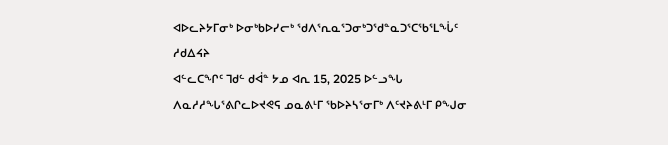ᐊᐅᓚᔨᔭᒥᓂᒃ ᐅᓂᒃᑲᐅᓯᓕᒃ ᖁᐱᕐᕆᓇᕐᑐᓂᒃᑐᖁᓐᓇᑐᕐᑕᖃᕐᒪᖔᑦ ᓱᑯᐃᔦᔨ
ᐊᓪᓚᑕᖏᑦ ᒣᑯᓪ ᑯᐋᓐ ᔭᓄ ᐊᕆ 15, 2025 ᐅᓪᓗᖓ ᐱᓇᓱᓱᖓᕐᕕᒋᓚᐅᔪᕙᕋ ᓄᓇᕕᒻᒥ ᖃᐅᔨᓴᕐᓂᒥᒃ ᐱᑦᔪᔨᕕᒻᒥ ᑭᖑᓂ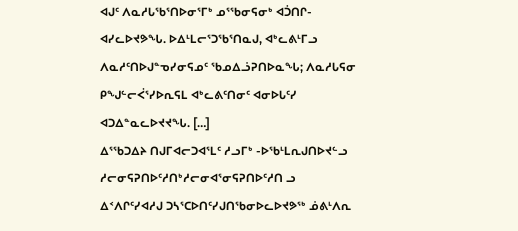ᐊᒍᑦ ᐱᓇᓱᒐᖃᕐᑎᐅᓂᕐᒥᒃ ᓄᕐᖃᓂᕋᓂᒃ ᐊᑑᑎᒋ-ᐊᓯᓚᐅᔪᕗᖓ. ᐅᐃᒻᒪᓕᕐᑐᖃᕐᑎᓇᒍ, ᐊᒃᓚᕕᒻᒥᓗ ᐱᓇᓱᑦᑎᐅᒍᓐᓀᓯᓂᕋᓄᑦ ᖃᓄᐃᓘᕈᑎᐅᓇᖓ; ᐱᓇᓱᒐᕋᓂ ᑭᖑᓪᓕᐹᕐᓯᐅᕆᕋᒪ ᐊᒃᓚᕕᑦᑎᓂᑦ ᐊᓂᐅᒐᑦᓯ ᐊᑐᐃᓐᓇᓚᐅᔪᔪᖓ. […]
ᐃᕐᖃᑐᐃᔨ ᑎᒍᒥᐊᓕᑐᐊᕐᒪᑦ ᓱᓗᒥᒃ -ᐅᖃᒻᒪᕆᒍᑎᐅᔪᓪᓗ ᓱᓕᓂᕋᕈᑎᐅᑦᓱᑎᒃᓱᓕᓂᐊᕐᓂᕋᕈᑎᐅᑦᓱᑎ ᓗ
ᐃᑉᐱᒋᑦᓯᐊᓱᒍ ᑐᓴᕐᑕᐅᑎᑦᓯᒍᑎᖃᓂᐅᓚᐅᔪᕗᖅ ᓅᕕᒻᐱᕆ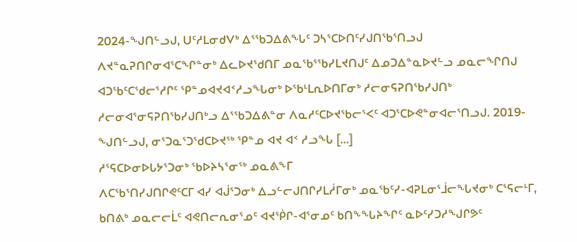2024-ᖑᑎᓪᓗᒍ, ᑌᑦᓱᒪᓂᑯᐯᒃ ᐃᕐᖃᑐᐃᕕᖓᑦ ᑐᓴᕐᑕᐅᑎᑦᓯᒍᑎᖃᕐᑎᓗᒍ ᐱᔪᓐᓇᕈᑎᒋᓂᐊᕐᑕᖏᓐᓂᒃ ᐃᓚᐅᔪᖁᑎᒥ ᓄᓇᖃᕐᖃᓯᒪᔪᑎᒍᑦ ᐃᓄᑐᐃᓐᓇᐅᔪᓪᓗ ᓄᓇᓕᖏᑎᒍ ᐊᑐᖃᑦᑕᖁᓕᕐᓱᒋᑦ ᕿᓐᓄᐊᔪᐊᑉᓱᓗᖓᓂᒃ ᐅᖃᒻᒪᕆᐅᑎᒥᓂᒃ ᓱᓕᓂᕋᕈᑎᖃᓯᒍᑎᒃ ᓱᓕᓂᐊᕐᓂᕋᕈᑎᖃᓯᒍᑎᒃᓗ ᐃᕐᖃᑐᐃᕕᓐᓂ ᐱᓇᓱᑦᑕᐅᔪᖃᓕᕐᐸᑦ ᐊᑐᕐᑕᐅᕙᓐᓂᐊᓕᕐᑎᓗᒍ. 2019-ᖑᑎᓪᓗᒍ, ᓂᕐᑐᓇᕐᑐᖁᑕᐅᔪᖅ ᕿᓐᓄ ᐊᔪ ᐊᑉ ᓱᓗᖓ […]
ᓱᕐᕋᑕᐅᓂᐅᒐᔭᕐᑐᓂᒃ ᖃᐅᔨᓴᕐᓂᖅ ᓄᓇᕕᖕᒥ
ᐱᑕᖃᕐᑎᓯᒍᑎᒋᕙᑦᑕᒥ ᐊᓯ ᐊᒎᕐᑐᓂᒃ ᐃᓗᓪᓕᒍᑎᒋᓯᒪᓲᒥᓂᒃ ᓄᓇᖃᑦᓯ-ᐊᕈᒪᓂᕐᒨᓕᖓᔪᓂᒃ ᑕᕐᕋᓕᒻᒥ, ᑲᑎᕕᒃ ᓄᓇᓕᓕᒫᑦ ᐊᕙᑎᓕᕆᓂᕐᓄᑦ ᐊᔪᖀᒋ-ᐊᕐᓂᓄᑦ ᑲᑎᖕᖓᔨᖏᑦ ᓇᐅᑦᓯᑐᓱᖑᒋᕗᑦ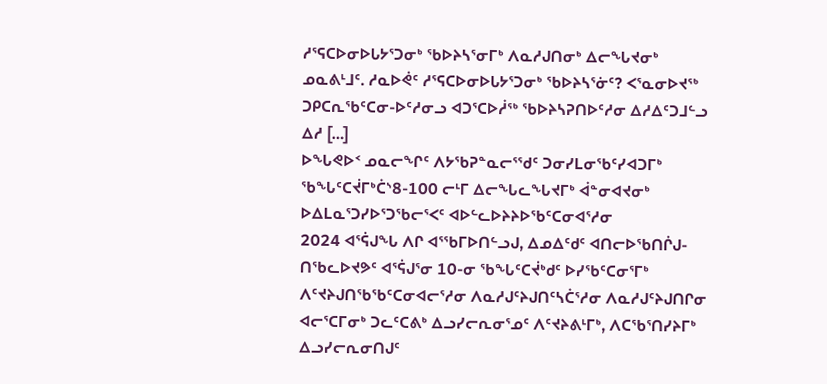ᓱᕐᕋᑕᐅᓂᐅᒐᔭᕐᑐᓂᒃ ᖃᐅᔨᓴᕐᓂᒥᒃ ᐱᓇᓱᒍᑎᓂᒃ ᐃᓕᖓᔪᓂᒃ ᓄᓇᕕᒻᒧᑦ. ᓱᓇᐅᕚᑦ ᓱᕐᕋᑕᐅᓂᐅᒐᔭᕐᑐᓂᒃ ᖃᐅᔨᓴᕐᓃᑦ? ᐸᕐᓇᓂᐅᔪᖅ ᑐᑭᑕᕆᖃᑦᑕᓂ-ᐅᑦᓱᓂᓗ ᐊᑐᕐᑕᐅᓲᖅ ᖃᐅᔨᓴᕈᑎᐅᑦᓱᓂ ᐃᓱᐃᑦᑐᒧᓪᓗ ᐃᓱ […]
ᐅᖓᕙᐅᑉ ᓄᓇᓕᖏᑦ ᐱᔭᖃᕈᓐᓇᓕᕐᖁᑦ ᑐᓂᓯᒪᓂᖃᑦᓯᐊᑐᒥᒃ ᖃᖓᑦᑕᔫᒥᒃᑖᔅ8-100 ᓕᒻᒥ ᐃᓕᖓᓚᖓᔪᒥᒃ ᐋᓐᓂᐊᔪᓂᒃ ᐅᐃᒪᓇᕐᑐᓯᐅᕐᑐᖃᓕᕐᐸᑦ ᐊᐅᓪᓚᐅᔨᔨᐅᖃᑦᑕᓂᐊᕐᓱᓂ
2024 ᐊᕐᕌᒍᖓ ᐱᒋ ᐊᕐᖃᒥᐅᑎᓪᓗᒍ, ᐃᓄᐃᑦᑯᑦ ᐊᑎᓕᐅᖃᑎᒌᒍ-ᑎᖃᓚᐅᔪᕗᑦ ᐊᕐᕌᒍᕐᓂ 10-ᓂ ᖃᖓᑦᑕᔫᒃᑯᑦ ᐅᓯᖃᑦᑕᓂᕐᒥᒃ ᐱᑦᔪᔨᒍᑎᖃᖃᑦᑕᓂᐊᓕᕐᓱᓂ ᐱᓇᓱᒍᑦᔨᒍᑎᑦᓴᑖᕐᓱᓂ ᐱᓇᓱᒍᑦᔨᒍᑎᒋᓂ ᐊᓕᕐᑕᒥᓂᒃ ᑐᓚᑦᑕᕕᒃ ᐃᓗᓯᓕᕆᓂᕐᓄᑦ ᐱᑦᔪᔨᕕᒻᒥᒃ, ᐱᑕᖃᕐᑎᓯᔨᒥᒃ ᐃᓗᓯᓕᕆᓂᑎᒍᑦ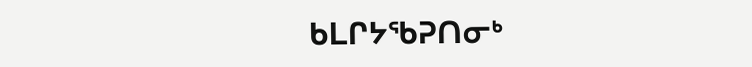ᑲᒪᒋᔭᖃᕈᑎᓂᒃ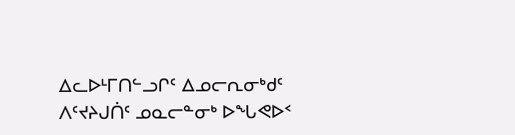ᐃᓚᐅᒻᒥᑎᓪᓗᒋᑦ ᐃᓄᓕᕆᓂᒃᑯᑦ ᐱᑦᔪᔨᒍᑏᑦ ᓄᓇᓕᓐᓂᒃ ᐅᖓᕙᐅᑉ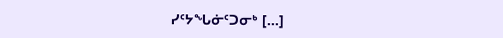ᓯᑦᔭᖓᓃᑦᑐᓂᒃ […]